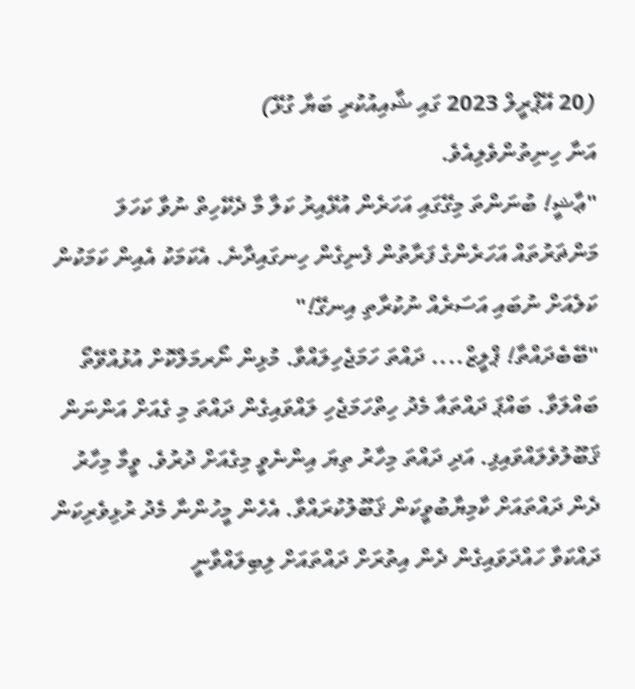(20 އޭޕްރީލް 2023 ގައި ޝާއިއުކުރި ބަޔާ ގުޅޭ)
އަނާ ހިނިތުންވެލިއެވެ.
"ޢާޝީ! ބުނަންތަ މިގޭގައި އަހަރެން އުޅޭއިރު ކަލާ މާ ދެކޭހިތް ނުވާ ކަހަލަ މަންޡަރުތައް އަހަރެންގެ ފަރާތުން ފެނިގެން ހިނގައިދާނެ. އެކަމަކު އެއިން ކަމަކުން ކަލެއަށް ނުބައި އަސަރެއް ނުކުރާތި އިނގޭ!"
"ބޭބެދައްތާ! ޕްލީޒް.... ދައްތަ ހަމަޖެހިލައްވާ. މުޅިން ނޯރމަލްކޮށް އުޅުއްވޭތޯ ބައްލަވާ. ބައްޕަ ދައްތައާ މެދު ހިތްހަމަޖެހި ލައްވައިގެން ދައްތަ މި ގެއަށް އަންނަން ޤަބޫލުވެލައްވައިފި. އަދި ދައްތަ މިހާރު ތިޔަ އިންނެވީ މިގެއަށް ދުރުވެ. ވީމާ މިހާރު ދެން ދައްތައަށް ކާމިޔާބުވީކަން ޤަބޫލުކުރައްވާ. އެހެން މީހުންނާ މެދު ރުޅިވެރިކަން ދައްކަވާ ހައްދަވައިގެން ދެން އިތުރަށް ދައްތައަށް ލިބިލައްވާނީ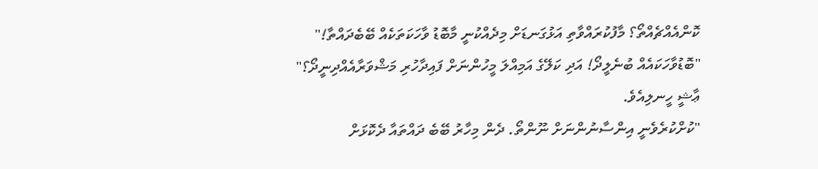ކޮންއެއްޗެއްތޯ؟ މާފުކުރައްވާތި އަޅުގަނޑަށް މިދެއްކުނީ މާބޮޑު ވާހަކަތަކެއް ބޭބެދައްތާ!"
"ބޮޑުވާހަކައެއް ބުނެލީދޯ! އަދި ކަލޭގެ އަމިއްލަ މީހުންނަށް ފައިދާހުރި މަޝްވަރާއެއްދިނީދޯ؟"
ޢާޝީ ހީނލިއެވެ.
"ކުށްކުރެވެނީ އިންސާނުންނަށް ނޫންތޯ. ދެން މިހާރު ބޭބެ ދައްތައާ ދެކޮޅަށް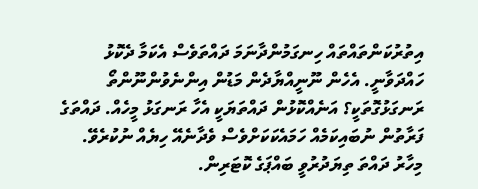އިތުރުކަންތައްތައް ހިނގަމުންދާނަމަ ދައްތަވެސް އެކަމާ ދެކޮޅު ހައްދަވާނީ. އެހެން ނޫނީއްޔާދެން މަޑުން އިންނެވުންނޫންތޯ ރަނގަޅުގޮތަކީ؟ އަނެއްކޮޅުން ދައްތަޔަކީ އެހާ ރަނގަޅު މީހެއް. ދައްތަގެ ފަރާތުން ނުބައިކަމެއް ހަމައެކަކަށްވެސް ވެދާނެއޭ ހިޔެއް ނުކުރެވޭ. މިހާރު ދައްތަ ތިޔަދުރުވީ ބައްޕަގެ ކޮޓަރިން.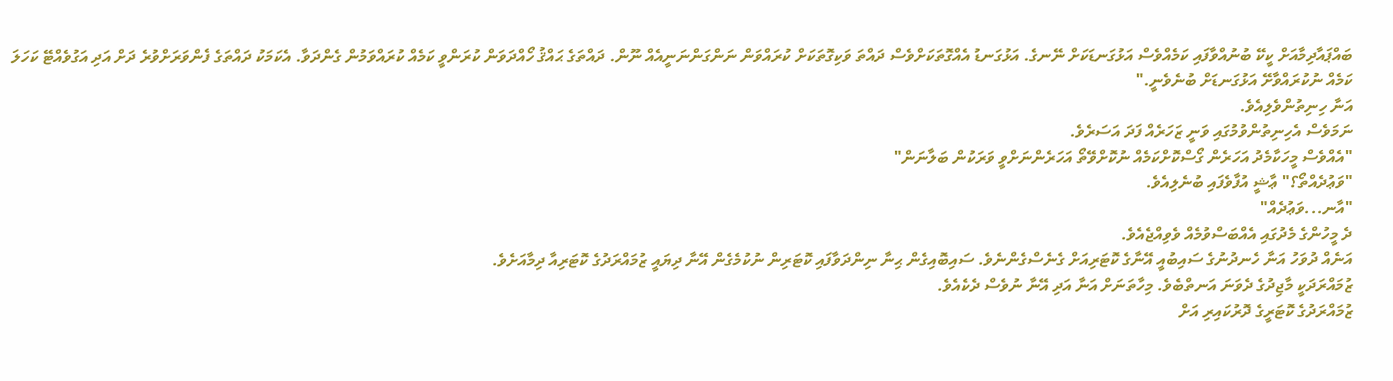ބައްޕައާދިމާއަށް ކީކޭ ބުނުއްވާފައި ކަމެއްވެސް އަޅުގަނޑަކަށް ނޭނގެ. އަޅުގަނޑު އެއްގޮތަކަށްވެސް ދައްތަ ވަކިގޮތަކަށް ކުރައްވަން ނަންގަންނަނީއެއް ނޫން. ދައްތަގެ ޙައްޤު ހޯއްދަވަން ކުރަންވީ ކަމެއް ކުރައްވަމުން ގެންދަވާ. އެކަމަކު ދައްތަގެ ފެންވަރަށްވުރެ ދަށް އަދި އަގުވެއްޓޭ ކަހަލަ ކަމެއް ނުކުރައްވާށޭ އަޅުގަނޑަށް ބުނެވެނީ."
އަނާ ހިނިތުންވެލިއެވެ.
ނަމަވެސް އެހިނިތުންވުމުގައި ވަނީ ޒަހަރެއް ފަދަ އަސަރެވެ.
"އެއްވެސް މީހަކާމެދު އަހަރެން ގޯސްކޮށްކަމެއް ނުކޮށްވޭތޯ އަހަރެންނަށްވީ ވަރަކުން ބަލާނަން"
"ވަޢުދެއްތޯ؟" ޢާޝީ އުފާވެފައި ބުނެލިއެވެ.
"އާނ...ވަޢުދެއް"
ދެ މީހުންގެ މެދުގައި އެއްބަސްވުމެއް ވެވިއްޖެއެވެ.
އަނެއް ދުވަހު އަނާ ހެނދުނުގެ ސައިބުއީ އޭނާގެ ކޮޓަރިއަށް ގެނެސްގެންނެވެ. ސައިބޮއިގެން ޙިނާ ނިންދަވާފައި ކޮޓަރިން ނުކުމެގެން އޭނާ ދިޔައީ ޒުމައްރަދުގެ ކޮޓަރިއާ ދިމާއަށެވެ.
ޒުމައްރަދަކީ މާޖިދުގެ ދެވަނަ އަނތްބެވެ. މިހާތަނަށް އަނާ އަދި އޭނާ ނުވެސް ދެކެއެވެ.
ޒުމައްރަދުގެ ކޮޓަރީގެ ދޮރުކައިރި އަށް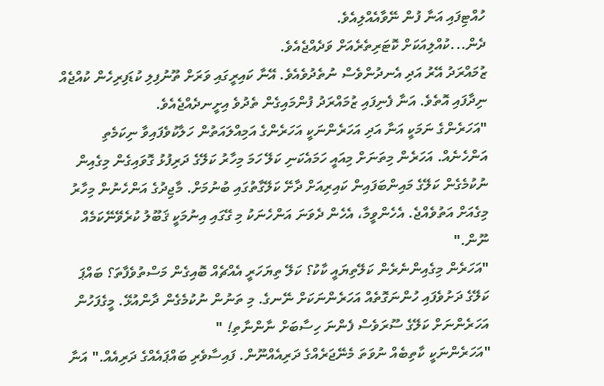ހުއްޓިފައި އަނާ ފުން ނޭވާއެއްލިއެވެ.
ދެން...ކުއްލިއަކަށް ކޮޓަރިތެރެއަށް ވަދެއްޖެއެވެ.
ޒުމައްރަދު އޭރު އަދި އެނދުންވެސް ނުތެދުވެއެވެ. އޭނާ ކައިރީގައި ވަރަށް ތޫނުފިލި ކުޑަފިރިހެން ކުއްޖެއް ނިދާފައި އޮތެވެ. އަނާ ފެނިފައި ޒުމައްރަދު ފުންމައިގެން ތެދުވެ އިށީނދެއްޖެއެވެ.
"އަހަރެންގެ ނަމަކީ އަނާ އަދި އަހަރެންނަކީ އަހަރެންގެ އަމިއްލައަތުން ހަލާކުވެފައިވާ ނިކަމެތި އަންހެނެއް. އަހަރެން މިތަނަށް މިއައީ ހަމައެކަނި ކަލޭ ހަމަ މިހާރު ކަލޭގެ ދަރިފުޅު ގޮވައިގެން މިގެއިން ނުކުމެގެން ކަލޭގެ މައިންބަފައިން ކައިރިއަށް ދާށޭ ކަލޭގާތުގައި ބުނުމަށް. މާޖިދުގެ އަންހެނުން މިހާރު މިގެއަށް އަތުވެއްޖެ. އެހެންވީމާ، އެހެން ދެވަނަ އަންހެނަކު މި ގޭގައި އިނުމަކީ ޤަބޫލު ކުރެވޭނޭކަމެއް ނޫން."
"އަހަރެން މިގެއިންނެރެން ކަލޭތިޔައީ ކާކު؟ ކަލޭ ތިޔަހަރީ އެއްޗެއް ބޮއިގެން މަސްތުވެފާތަ؟ ބައްޕަ ކަލޭގެ ދަށުވެފައި ހުންނަގޮތެއް އަހަރެންނަކަށް ނޭނގެ. މި ތަނުން ނުކުމެގެން ދާންއުޅޭ. މީގެފަހުން އަހަރެންނަށް ކަލޭގެ ސޫރަވެސް ފެންނަ ހިސާބަށް ނާންނާތި! "
"އަހަރެންނަކީ ކާތިބެއް ނުވަތަ މެނޭޖަރެއްގެ ދަރިއެއްނޫން. ފައިސާވެރި ބައްޕައެއްގެ ދަރިއެއް." އަނާ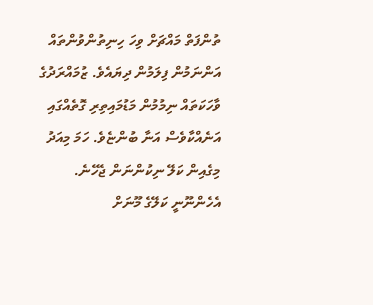ތުންފަތް މައްޗަށް ވިހަ ހިނިތުންވުންތައް އަންނަމުން ފިލަމުން ދިޔައެވެ. ޒުމައްރަދުގެ ވާހަކަތައް ނިމުމުން މަޑުމައިތިރި ގޮތެއްގައި އަނެއްކާވެސް އަނާ ބުންޏެވެ. ހަމަ މިއަދު މިގެއިން ކަލޭ ނިކުންނަން ޖެހޭނެ. އެހެންނޫނީ ކަލޭގެ މޫނަށް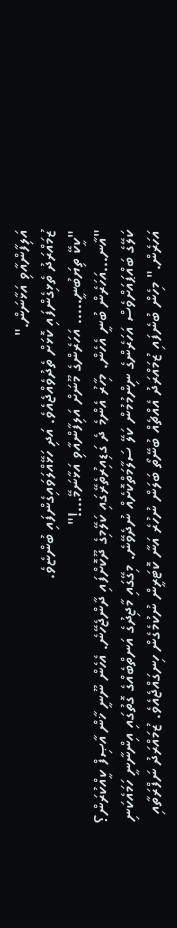އަލިފާންއާވި އަޅާނަން."
ޒުމައްރަދު ތެޅިގެންފައި ކޮޅަށް ތެދުވެއްޖެއެވެ. އަދި ހަޅޭއްލަވައިގެންފައި ބުންޏެވެ.
"ކީކޭ ތިޔަބުނީ..... އަހަރެންގެ މޫނަށް އަލިފާންއާވި އަޅާނަމޭ...!"
"އާނ...އަހަރެން ބުނީ އެހެން. މިހާރު އެންމެ ދެ ގަޑިއިރުތެރޭގައި ކަލޭމިގެ ދޫކޮށްފައި ދާންޖެހޭނެ. އެހެން ނޫނީ ޚާން އާޞިފް ކީއްކުރަން؟ ކަލޭގެ ބައްޕައަށްވެސް އަހަރެންގެ ނިންމުމުން ކަލޭ ސަލާމަތްކޮށެއް ނުދެވޭނެ. މިގޭގައި މާޖިދުގެ އަނތްބެއްގެ ގޮތުގައި އިންނާނީ ހަމައެކަނި އަހަރެން." މިހެން ބުނެފައި ޒުމައްރަދު އެއްޗެއް ބުނޭތޯ ބަލަން ނުހުރެ އަނާ ކޮޓަރީން ނުކުމެގެން ހިނގައްޖެއެވެ. ޒުމައްރަދު ނަފްރަތާއި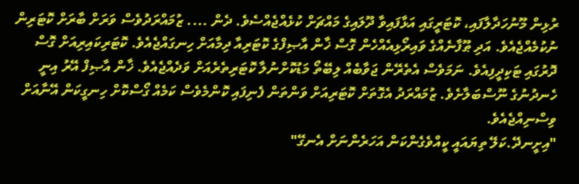ރުޅިން މޫނުހަދާލާފައި، ކޮޓަރީގައި އަޅާފައިވާ ދޫލައިގެ މައްޗަށް ކުޅެއްޖެއްސެވެ. ދެން .... ޒުމައްރަދުވެސް ވަރަށް ބާރަށް ކޮޓަރިން ނުކުމެއްޖެއެވެ. އަދި ޠޫފާނެއްގެ ވައިރޯޅިއެއްހެން ގޮސް ޚާން އާޞިފްގެ ކޮޓަރިއާ ދިމާއަށް ހިނގައްޖެއެވެ. ކޮޓަރިކައިރިއަށް ގޮސް ދޮރުގައި ޓަކިދީފިއެވެ. ނަމަވެސް އެތެރޭން ޖަވާބެއް ލިބޭތޯ މަޑުކޮށްނުލާ ކޮޓަރިތެރެއަށް ވަދެއްޖެއެވެ. ޚާން އާޞިފް އޭރު އިނީ ހެނދުނުގެ ނޫސްބަލާށެވެ. ޒުމައްރަދު އެގޮތަށް ކޮޓަރިއަށް ވަންތަން ފެނިފައި ކޮންމެވެސް ކަމެއް ގޯސްކޮށް ހިނގީކަން އޭނާއަށް ވިސްނިއްޖެއެވެ.
"އިށީނދޭ.ކަލޭ ތިޔައައީ ކީއްވެގެންކަން އަހަރެންނަށް އެނގޭ"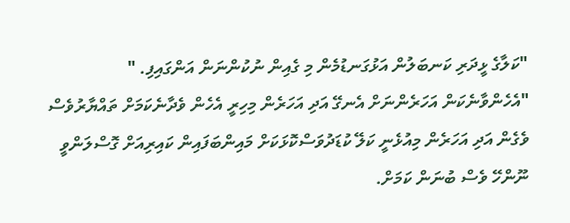"ކަލާގެ ޅީދަރި ކަނބަލުން އަޅުގަނޑުމެން މި ގެއިން ނުކުންނަން އަންގައިފި. "
"އެހެންވާނެކަން އަހަރެންނަށް އެނގޭ އަދި އަހަރެން މިހިރީ އެހެން ވެދާނެކަމަށް ތައްޔާރުވެސް ވެގެން އަދި އަހަރެން މިއުޅެނީ ކަލޭ ކުޑަދުވަސްކޮޅަކަށް މައިންބަފައިން ކައިރިއަށް ގޮސްލަންވީ ނޫންހޭ ވެސް ބުނަން ކަމަށް.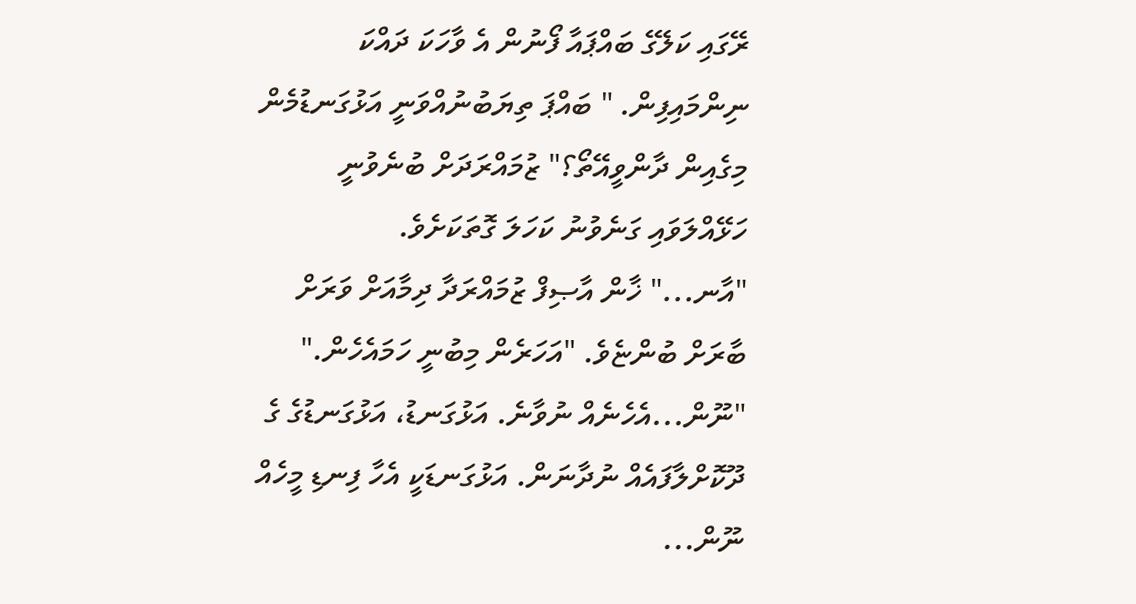ރޭގައި ކަލޭގެ ބައްޕައާ ފޯނުން އެ ވާހަކަ ދައްކަ ނިންމައިފިން. " ބައްޕަ ތިޔަބުނުއްވަނީ އަޅުގަނޑުމެން މިގެއިން ދާންވީއޭތޯ؟" ޒުމައްރަދަށް ބުނެވުނީ ހަޅޭއްލަވައި ގަނެވުނު ކަހަލަ ގޮތަކަށެވެ.
"އާނ..." ޚާން އާޞިފް ޒުމައްރަދާ ދިމާއަށް ވަރަށް ބާރަށް ބުންޏެވެ. "އަހަރެން މިބުނީ ހަމައެހެން."
"ނޫން...އެހެނެއް ނުވާނެ. އަޅުގަނޑު، އަޅުގަނޑުގެ ގެ ދޫކޮށްލާފައެއް ނުދާނަން. އަޅުގަނޑަކީ އެހާ ފިނޑި މީހެއް ނޫން...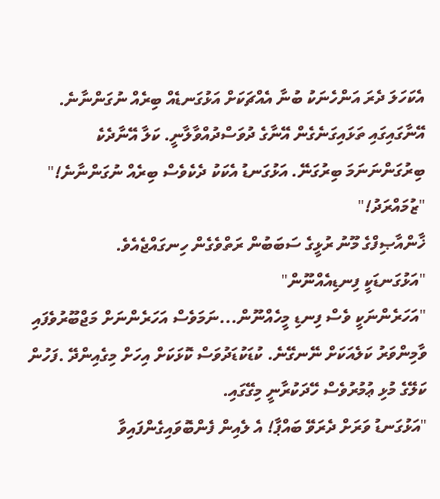އެކަހަލަ ދެރަ އަންހެނަކު ބުނާ އެއްޗަކަށް އަޅުގަނޑެއް ބިރެއް ނުގަންނާނެ. އޭނާގައިގައި ތަޅައިގަނެގެން އޭނާގެ ދުވަސްދުއްވާލާނީ. ކަލާ އޭނާދެކެ ބިރުގަންނަނަމަ ބިރުގަނޭ. އަޅުގަނޑު އެކަކު ދެކެވެސް ބިރެއް ނުގަންނާނެ!"
"ޒުމައްރަދު!"
ޚާންއާޞިފްގެ މޫނު ރުޅީގެ ސަބަބުން ރަތްވެގެން ހިނގައްޖެއެވެ.
"އަޅުގަނޑަކީ ފިނޑިއެއްނޫން"
"އަހަރެންނަކީ ވެސް ފިނޑި މީހެއްނޫން...ނަމަވެސް އަހަރެންނަށް މަޖްބޫރުވެފައި ވާމިންވަރު ކަލެއަކަށް ނޭނގޭނެ. ކުޑަކުޑަދުވަސް ކޮޅަކަށް އިހަށް މިގެއިންދޭ .ފަހުން ކަލޭގެ މުޅި ޢުމުރުވެސް ހޭދަކުރާނީ މިގޭގައި.
"އަޅުގަނޑު ވަރަށް ދެރަވޭ ބައްޕާ! އެ ލެއިން ފެންބޮވައިގެންފައިވާ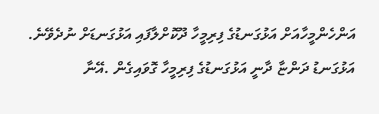އަންހެންމީހާއަށް އަޅުގަނޑުގެ ފިރިމީހާ ދޫކޮށްލާފައި އަޅުގަނޑަށް ނުދެވޭނެ. އަޅުގަނޑު ދަންޏާ ދާނީ އަޅުގަނޑުގެ ފިރިމީހާ ގޮވައިގެން .އޭނާ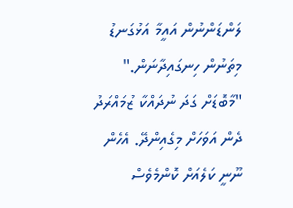ލަންޑަންނުން އައީމާ އަޅުގަނޑު މިތަނުން ހިނގައިދާނަން."
"މާބޮޑަށް ގަދަ ނުދައްކާ ޒުމައްރަދު ދެން އަވަހަށް މިގެއިންދޭ. އެހެން ނޫނީ ކަލެއަށް ކޮންމެވެސް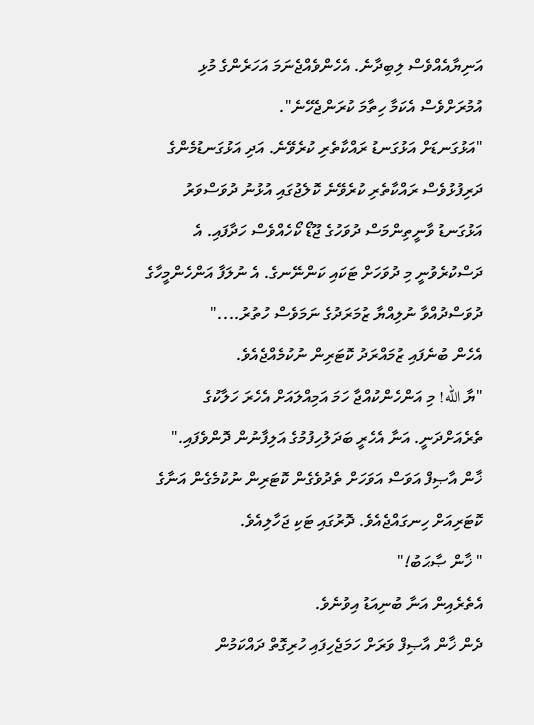އަނިޔާއެއްވެސް ލިބިދާނެ. އެހެންވެއްޖެނަމަ އަހަރެންގެ މުޅި އުމުރަށްވެސް އެކަމާ ހިތާމަ ކުރަންޖެހޭނެ".
"އަޅުގަނޑަށް އަޅުގަނޑު ރައްކާތެރި ކުރެވޭނެ. އަދި އަޅުގަނޑުމެންގެ ދަރިފުޅުވެސް ރައްކާތެރި ކުރެވޭނެ ކޮލެޖުގައި އުޅުނު ދުވަސްވަރު އަޅުގަނޑު ވާނީތިންމަސް ދުވަހުގެ ޖޫޑޯ ކޯހެއްވެސް ހަދާފައި. އެ ދަސްކުރެވުނީ މި ދުވަހަށް ޓަކައި ކަންނޭނގެ. އެ ނުލަފާ އަންހެންމީހާގެ ދުވަސްދުއްވާ ނުލިއްޔާ ޒުމަރަދުގެ ނަމަވެސް ހުތުރު...."
އެހެން ބުނެފައި ޒުމައްރަދު ކޮޓަރިން ނުކުމެއްޖެއެވެ.
"ޔާ الله! މި އަންހެންކުއްޖާ ހަމަ އަމިއްލައަށް އެހެރަ ހަލާކުގެ ތެރެއަށްދަނީ. އަނާ އެހެރީ ބަދަލުހިފުމުގެ އަލިފާނުން ދޮންވެފައި."
ޚާން އާޞިފް އަވަސް އަވަހަށް ތެދުވެގެން ކޮޓަރިން ނުކުމެގެން އަނާގެ ކޮޓަރިއަށް ހިނގައްޖެއެވެ. ދޮރުގައި ޓަކި ޖަހާލިއެވެ.
" ޚާން ޞާޙަބު!"
އެތެރެއިން އަނާ ބުނިއަޑު އިވުނެވެ.
ދެން ޚާން އާޞިފް ވަރަށް ހަމަޖެހިފައި ހުރިގޮތް ދައްކަމުން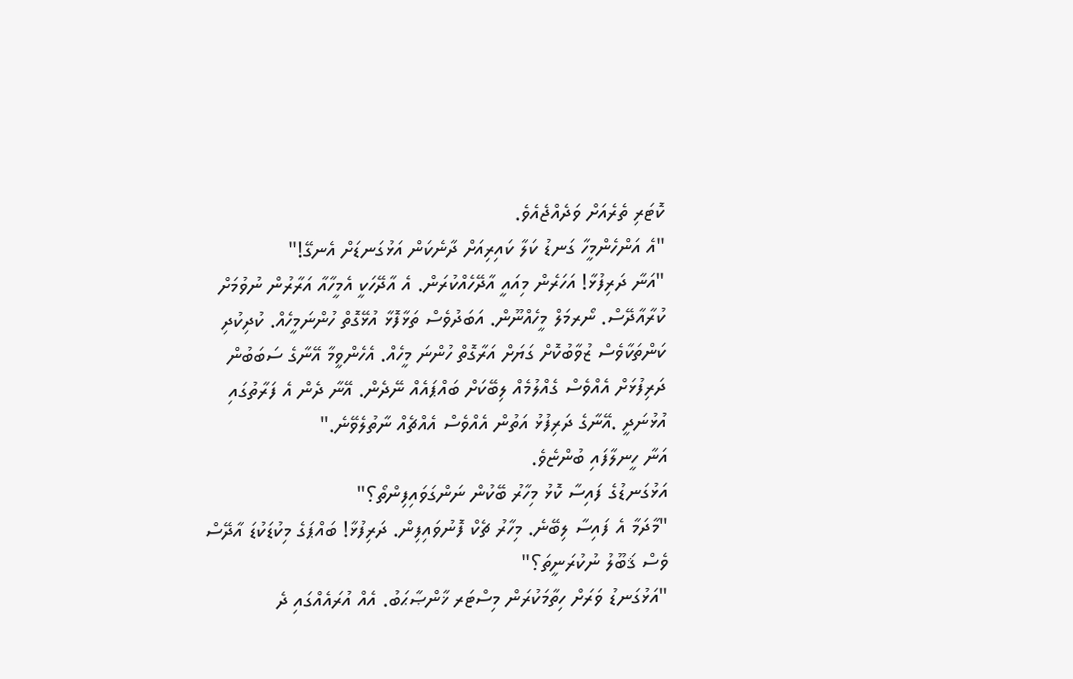ކޮޓަރި ތެރެއަށް ވަދެއްޖެއެވެ.
"އެ އަންހެންމީހާ ގަނޑު ކަލާ ކައިރިއަށް ދާނެކަން އަޅުގަނޑަށް އެނގޭ!"
"އަނާ ދަރިފުޅާ! އަހަރެން މިއައީ އާދޭހެއްކުރަން. އެ އާދޭހަކީ އެމީހާއާ އަރާރުން ނުވުމަށް ކުރާއާދޭސް. ނޯރމަލް މީހެއްނޫން. އަބަދުވެސް ތަޅާފޮޅާ އުޅޭގޮތް ހުންނަމީހެއް. ކުދިކުދި ކަންތަކާވެސް ޒުވާބުކޮށް ގަޔަށް އަރާގޮތް ހުންނަ މީހެއް. އެހެންވީމާ އޭނާގެ ސަބަބުން ދަރިފުޅަށް އެއްވެސް ގެއްލުމެއް ލިބޭކަށް ބައްޕައެއް ނޭދެން. އޭނާ ދެން އެ ފަރާތުގައި އުޅުނަދީ .އޭނާގެ ދަރިފުޅު އަތުން އެއްވެސް އެއްޗެއް ނާތުލެވޭނެ."
އަނާ ހީނލާފައި ބުންޏެވެ.
އަޅުގަނޑުގެ ފައިސާ ކޮޅު މިހާރު ބޭކުން ނަންގަވައިފިންތޯ؟"
"މާދަމާ އެ ފައިސާ ލިބޭނެ. މިހާރު ޗެކް ފޮނުވައިފިން. ދަރިފުޅާ! ބައްޕަގެ މިކުޑަކުޑަ އާދޭސް ވެސް ޤަބޫލު ނުކުރަނީތަ؟"
"އަޅުގަނޑު ވަރަށް ހިތާމަކުރަން މިސްޓަރ ޚާންޞާޙަބު. އެއް އުރައެއްގައި ދެ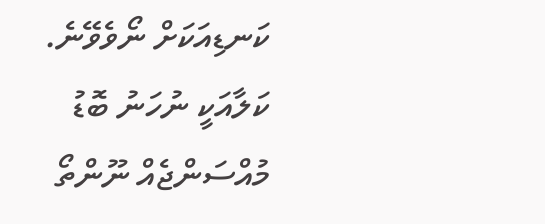ކަނޑިއަކަށް ނޯވެވޭނެ. ކަލާއަކީ ނުހަނު ބޮޑު މުއްސަންޖެއް ނޫންތޯ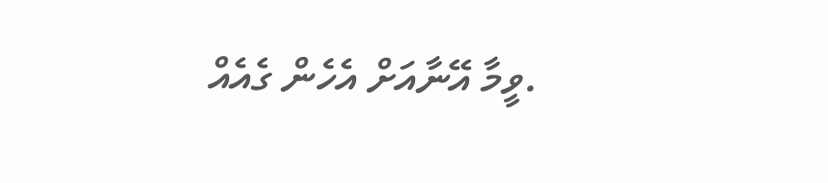.ވީމާ އޭނާއަށް އެހެން ގެއެއް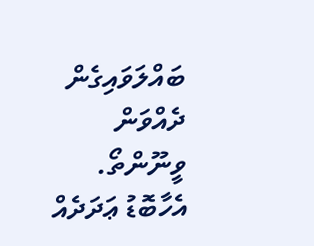ބައްލަވައިގެން ދެއްވަން ވީނޫންތޯ. އެހާބޮޑު ޢަދަދެއް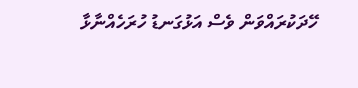ހޭދަކުރައްވަން ވެސް އަޅުގަނޑު ހުރަހެއްނާޅާ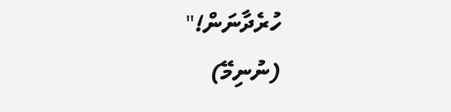ހުރެދާނަން!"
(ނުނިމޭ)